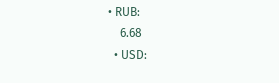• RUB:
    6.68
  • USD: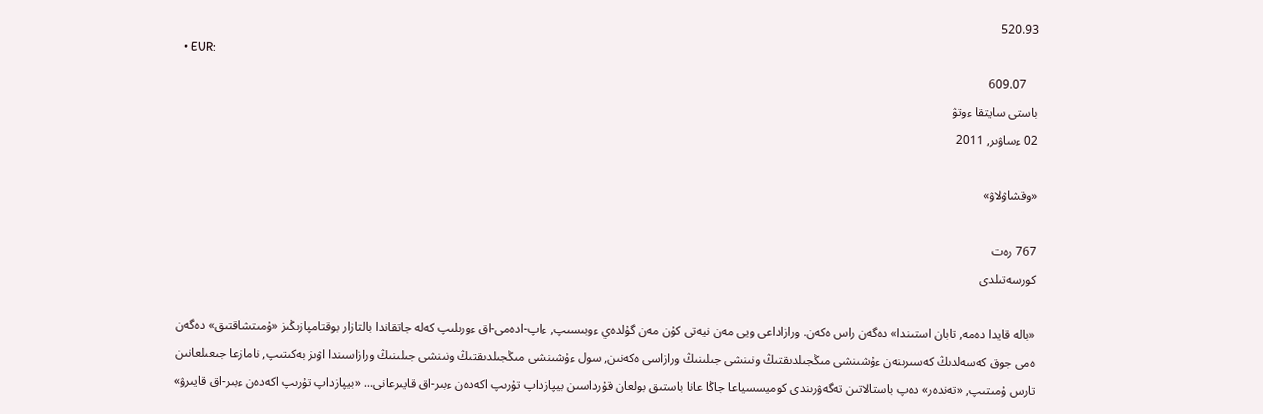520.93
  • EUR:
    609.07
باستى سايتقا ءوتۋ
02 ءساۋىر, 2011

«وقشاۋلاۋ»

767 رەت
كورسەتىلدى

«بالە قايدا دەمە, تابان استىندا» دەگەن راس ەكەن. ورازاداعى ويى مەن نيەتى كۇن مەن گۇلدەي ءوبىسىپ, ءاپ-ادەمى-اق ءورىلىپ كەلە جاتقاندا بالتازار بوقتامپازىڭىز «ۇمىتشاقتىق» دەگەن ەمى جوق كەسەلدىڭ كەسىرىنەن ءۇشىنشى مىڭجىلدىقتىڭ ونىنشى جىلىنىڭ ورازاسى ەكەنىن, سول ءۇشىنشى مىڭجىلدىقتىڭ ونىنشى جىلىنىڭ ورازاسىندا اۋىز بەكىتىپ, نامازعا جىعىلعانىن تارس ۇمىتىپ, «تەندەر» دەپ باستالاتىن تەگەۋرىندى كوميسسياعا جاڭا عانا باستىق بولعان قۇرداسىن بيپازداپ تۇرىپ اكەدەن ءبىر-اق قايىرعانى... «بيپازداپ تۇرىپ اكەدەن ءبىر-اق قايىرۋ»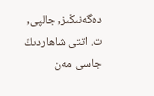دەگەنىڭىز, جالپى, ت. اتتى شاھاردىڭ جاسى مەن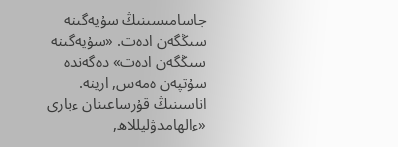جاسامىسىنىڭ سۇيەگىنە سىڭگەن ادەت. «سۇيەگىنە سىڭگەن ادەت» دەگەندە سۇتپەن ەمەس, ارينە. اناسىنىڭ قۇرساعىنان ءبارى «ءالھامدۋليللاھ,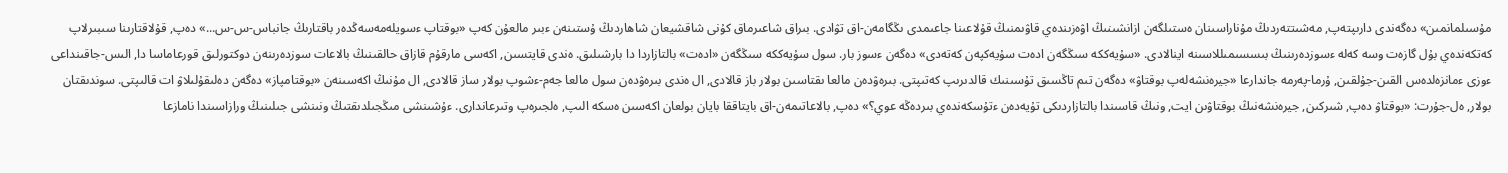مۇسىلمانمىن» دەگەندى دارىپتەپ, مەشىتتەردىڭ مۇناراسىنان ەستىلگەن ازانشىنىڭ اۋەزىندەي قاۋىمنىڭ قۇلاعىنا جاعىمدى ىڭگامەن-اق تۋادى. بىراق شاعىرماق كۇنى شاقشيعان شاھاردىڭ ۇستىنەن ءبىر مالعۇن كەپ «بوقتاپ ءسويلەمەسەڭدەر باقتارىڭ جانباس-س-س...» دەپ, قۇلاقتارىنا سىبىرلاپ كەتكەندەي بۇل گازەت وسە كەلە ءسوزدەرىنىڭ بىسسىمىللاسىنە اينالادى. «سۇيەككە سىڭگەن ادەت سۇيەكپەن كەتەدى» دەگەن ءسوز بار. سول سۇيەككە سىڭگەن «ادەت» بالتازاردا دا بارشىلىق. ەندى قايتسىن, اكەسى مارقۇم قازاق حالقىنىڭ بالاعات سوزدەرىنەن دوكتورلىق قورعاماسا دا, الىس-جاقىنداعى ءوزى ءمانزەلدەس القىن-جۇلقىن, ۇرما-پەرمە جاندارعا «جيرەنشەلەپ بوقتاۋ» دەگەن تىم تاڭسىق تۇسىنىك قالدىرىپ كەتىپتى. بىرەۋدەن مالعا ىقتاسىن بولار باز قالادى, ال ەندى بىرەۋدەن سول مالعا جەم-ءشوپ بولار ساز قالادى, ال مۇنىڭ اكەسىنەن «بوقتامپاز» دەگەن دەلىقۇلىلاۋ ات قالىپتى. سوندىقتان بولار, ەل-جۇرت: «بوقتاۋ دەپ, شىركىن, جيرەنشەنىڭ بوقتاۋىن ايت, ونىڭ قاسىندا بالتازاردىكى تۇيەدەن ءتۇسكەندەي بىردەڭە عوي؟» دەپ, بالاعاتىمەن-اق بايتاققا بايان بولعان اكەسىن ەسكە الىپ, ەلجىرەپ وتىرعاندارى. ءۇشىنشى مىڭجىلدىقتىڭ ونىنشى جىلىنىڭ ورازاسىندا نامازعا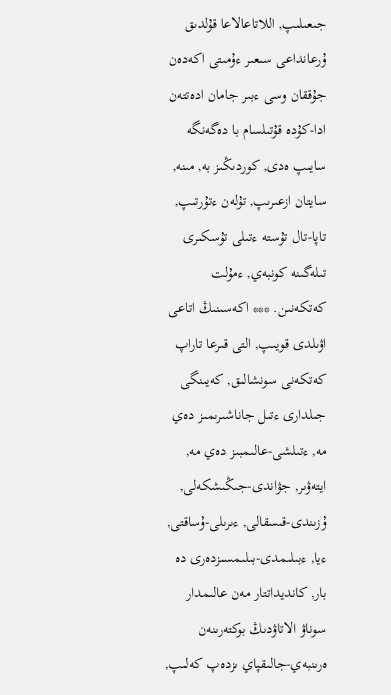جىعىلىپ, اللاتاعالاعا قۇلدىق ۇرعانداعى سىعىر ءۇمىتى اكەدەن جۇققان وسى ءبىر جامان ادەتتەن ادا-كۇدە قۇتىلسام با دەگەنگە سايىپ ەدى, كوردىڭىز بە, مىنە, سايتان ازعىرىپ, تۇلەن ءتۇرتىپ, تاپا-تال تۇستە ءتىلى تۇسكىرى تىلەگىنە كونبەي, ءمۇلت كەتكەنىن. *** اكەسىنىڭ اتاعى اۋىلدى قويىپ, التى قىرعا تاراپ كەتكەنى سونشالىق, كەيىنگى جىلدارى ءتىل جاناشىرىمىز دەي مە, ءتىلشى-عالىمبىز دەي مە, ايتەۋىر, جۋاندى-جىڭىشكەلى, ۇزىندى-قىسقالى, ءىرىلى-ۇساقتى, ءيا, ءبىلىمدى-بىلىمسىزدەرى دە بار, كانديداتتار مەن عالىمدار سوناۋ الاتاۋدىڭ بوكتەرىنەن ەرىنبەي-جالىقپاي ىزدەپ كەلىپ,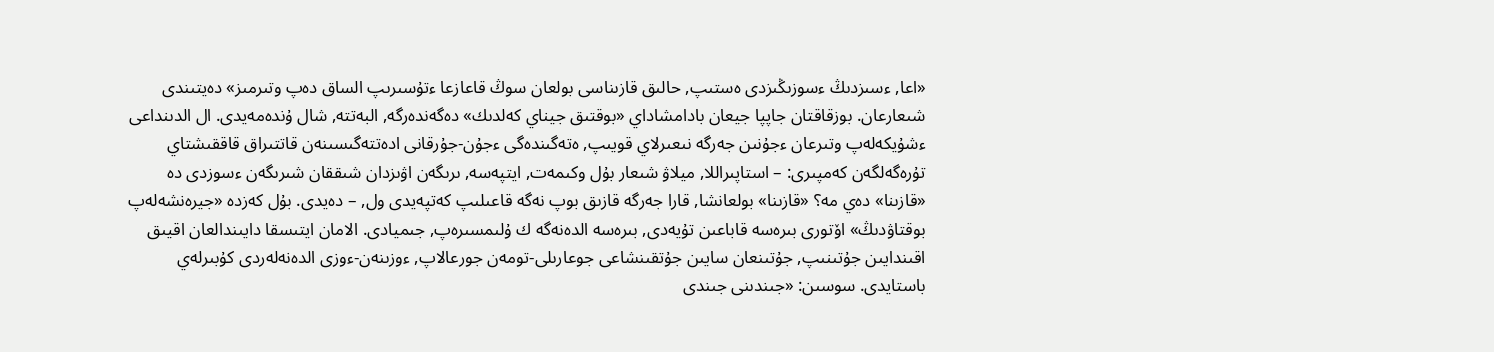«اعا, ءسىزدىڭ ءسوزىڭىزدى ەستىپ, حالىق قازىناسى بولعان سوڭ قاعازعا ءتۇسىرىپ الساق دەپ وتىرمىز» دەيتىندى شىعارعان. بوزقاقتان جاپپا جيعان بادامشاداي «بوقتىق جيناي كەلدىك» دەگەندەرگە, البەتتە, شال ۇندەمەيدى. ال الدىنداعى ءشۇيكەلەپ وتىرعان ءجۇنىن جەرگە نىعىرلاي قويىپ, ەتەگىندەگى ءجۇن-جۇرقانى ادەتتەگىسىنەن قاتتىراق قاققىشتاي تۇرەگەلگەن كەمپىرى: – استاپىراللا, ميلاۋ شىعار بۇل وكىمەت, ايتپەسە, ىرىگەن اۋىزدان شىققان شىرىگەن ءسوزدى دە «قازىنا» دەي مە؟ «قازىنا» بولعانشا, قارا جەرگە قازىق بوپ نەگە قاعىلىپ كەتپەيدى ول, – دەيدى. بۇل كەزدە «جيرەنشەلەپ بوقتاۋدىڭ» اۆتورى بىرەسە قاباعىن تۇيەدى, بىرەسە الدەنەگە ك ۇلىمسىرەپ, جىميادى. الامان ايتىسقا دايىندالعان اقيىق اقىندايىن جۇتىنىپ, جۇتىنعان سايىن جۇتقىنشاعى جوعارىلى-تومەن جورعالاپ, ءوزىنەن-ءوزى الدەنەلەردى كۇبىرلەي باستايدى. سوسىن: «جىندىنى جىندى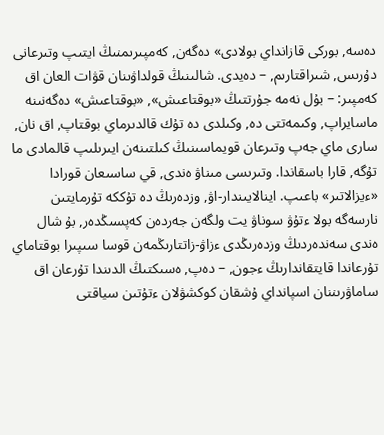دەسە, بوركى قازانداي بولادى» دەگەن, كەمپىرىمنىڭ ايتىپ وتىرعانى دۇرىس, شىراقتارىم, – دەيدى. شالىنىڭ قولداۋىنان قۋات العان اق كەمپىر: – بۇل نەمە جۇرتتىڭ «بوقتاعىش», «بوقتاعىش» دەگەنىنە ماسايراپ, وكىمەتتى دە, وكىلدى دە تۇك قالدىرماي بوقتاپ, اق نان, سارى ماي جەپ وتىرعان قويماسىنىڭ كىلتىنەن ايىرىلىپ قالمادى ما تۇگە, قارا باسقاندا. وتىرىسى مىناۋ ەندى, قي ساسىعان قورادا «ءيزالاتىر» باعىپ. اينالايىندار-اۋ, وزدەرىڭ دە تۇككە تۇرمايتىن نارسەگە بولا ءتۇۋ سوناۋ يت ولگەن جەردەن كەپسىڭدەر, بۇ شال ەندى سەندەردىڭ وزدەرىڭدى ءزاۋ-زاتتارىڭمەن قوسا سىپىرا بوقتاماي تۇرعاندا قايتقاندارىڭ ءجون, – دەپ, ەسىكتىڭ الدىندا تۇرعان اق ساماۋرىننان اسپانداي ۇشقان كوكشۋلان ءتۇتىن سياقتى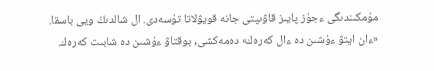مۇمكىندىگى ءجۇز پايىز قاۋىپتى جانە قويۋلاتا تۇسەدى. ال شالدىڭ ويى باسقا. «ءان ايتۋ ءۇشىن دە ءال كەرەك» دەمەكشى, بوقتاۋ ءۇشىن دە شابىت كەرەك.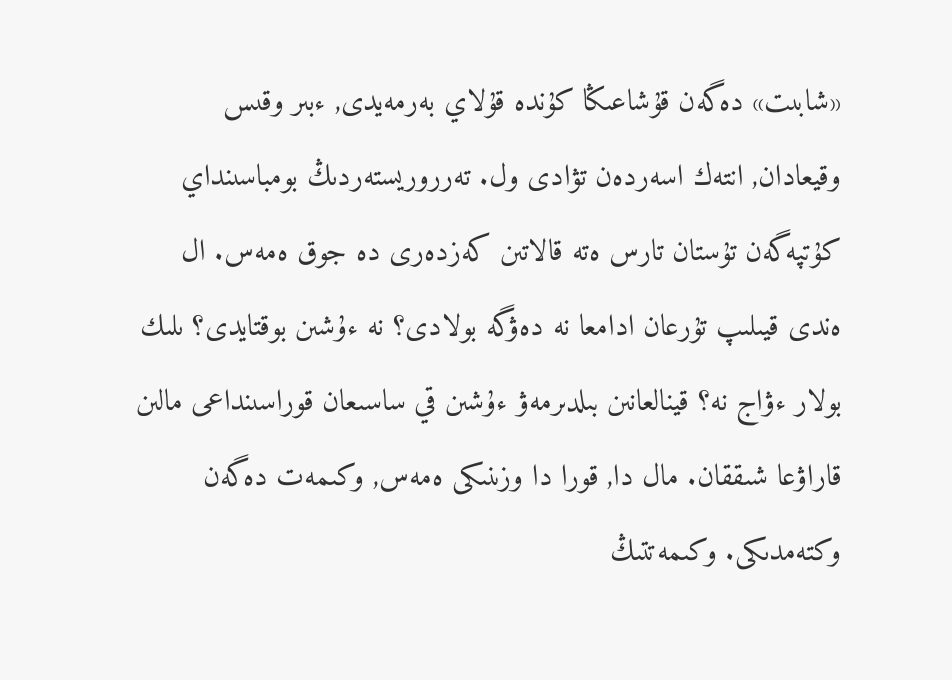«شابىت» دەگەن قۇشاعىڭا كۇندە قۇلاي بەرمەيدى, ءبىر وقىس وقيعادان, انتەك اسەردەن تۋادى ول. تەرروريستەردىڭ بومباسىنداي كۇتپەگەن تۇستان تارس ەتە قالاتىن كەزدەرى دە جوق ەمەس. ال ەندى قيىلىپ تۇرعان ادامعا نە دەۋگە بولادى؟ نە ءۇشىن بوقتايدى؟ ىلىك بولار ءۋاج نە؟ قينالعانىن بىلدىرمەۋ ءۇشىن قي ساسىعان قوراسىنداعى مالىن قاراۋعا شىققان. مال دا, قورا دا وزىنىكى ەمەس, وكىمەت دەگەن وكتەمدىكى. وكىمەتتىڭ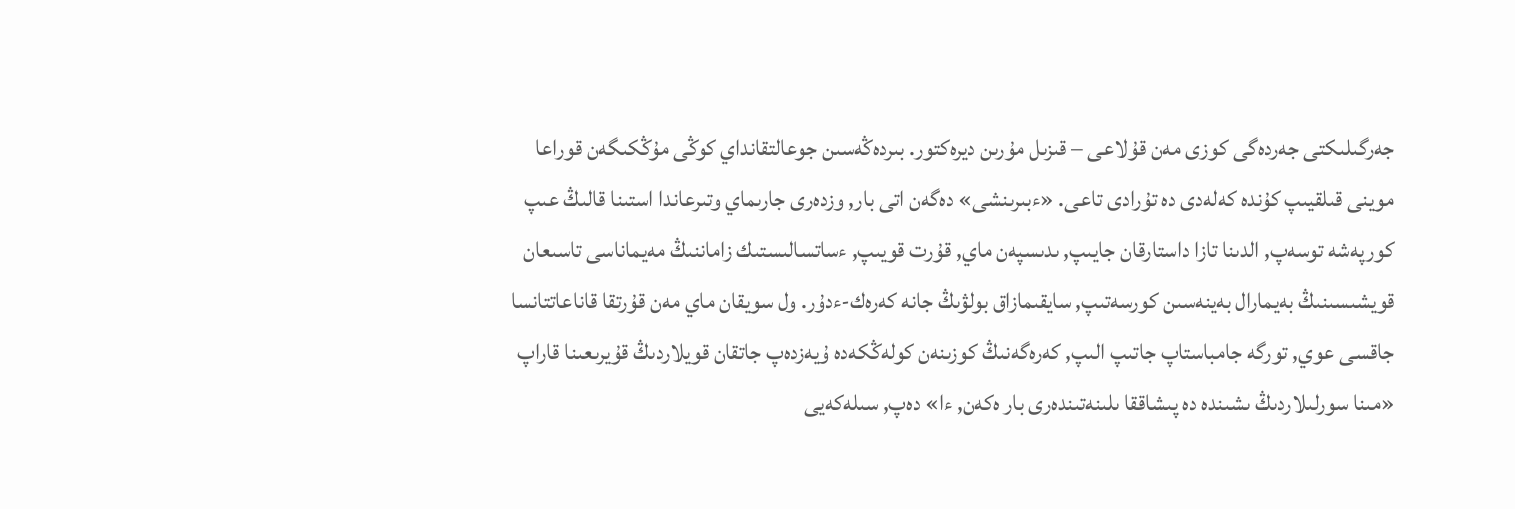جەرگىلىكتى جەردەگى كوزى مەن قۇلاعى – قىزىل مۇرىن ديرەكتور. بىردەڭەسىن جوعالتقانداي كوڭى مۇڭكىگەن قوراعا موينى قىلقيىپ كۇندە كەلەدى دە تۇرادى تاعى. «ءبىرىنشى» دەگەن اتى بار, وزدەرى جارىماي وتىرعاندا استىنا قالىڭ عىپ كورپەشە توسەپ, الدىنا تازا داستارقان جايىپ, ىدىسپەن ماي, قۇرت قويىپ, ءساتسالىستىك زاماننىڭ مەيماناسى تاسىعان قويشىسىنىڭ بەيمارال بەينەسىن كورسەتىپ, سايقىمازاق بولۋىڭ جانە كەرەك-ءدۇر. ول سويقان ماي مەن قۇرتقا قاناعاتتانسا جاقسى عوي, تورگە جامباستاپ جاتىپ الىپ, كەرەگەنىڭ كوزىنەن كولەڭكەدە ۇيەزدەپ جاتقان قويلاردىڭ قۇيرىعىنا قاراپ «مىنا سورلىلاردىڭ ىشىندە دە پىشاققا ىلىنەتىندەرى بار ەكەن, ءا» دەپ, سىلەكەيى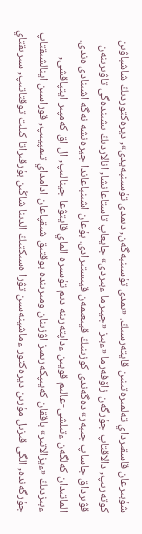شۇبىرعان قاسقىرداي تەلمىرەتىنىن قايتەرسىڭ. «ىمدى تۇسىنبەگەن, دىمدى تۇسىنبەيدى», ديرەكتوردىڭ شاشباۋىن كوتەرىپ, دالاقتاپ جۇرگەن زاۆفەرما «ءبىز «جيىرما ءبىردى» جايعاپ تاستاعانشا, انالاردىڭ ىشىندەگى تاۋىرىنەن قۋىرداق جاساپ جىبەر» دەگەندى كوزىنىڭ قيىعىمەن قيىستىرادى. بۇعان اشىنباعاندا جيرەنشە نەگە اشىنادى ەندى. الماتىدان كەلگەن ءتىلشى-عالىم قويىن ءداپتەرىنە دىم تۇسىرە الماي قايتۋعا جينالىپ, ال اق كەمپىر ايتپاقشى, ءبىزدىڭ «ءيزالاتىر» باققان كەيىپكەرىمىز اۋزىنان ومىرىندە بوقتىق شىقپاعان ادامداي تىمپيىپ, قوراسىن اينالشىقتاپ جۇرگەندە, الگى قىزىل مۇرىن ديرەكتور ءماشينەسىن تۋرا ەسىكتىڭ الدىنا شاڭىن بۇرقىراتا كىلت توقتاتىپ, سىرىقتاي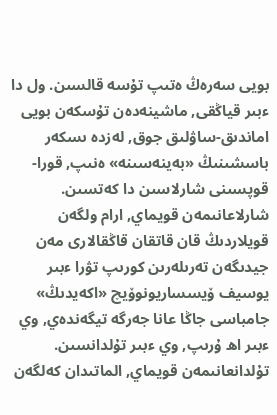بويى سەرەڭ ەتىپ تۇسە قالسىن. ول دا ءبىر قياڭقى, ماشينەدەن تۇسكەن بويى اماندىق-ساۋلىق جوق, لەزدە ىسكەر باسشىنىڭ «بەينەسىنە» ەنىپ, قورا-قوپسىنى شارلاسىن دا كەتسىن. شارلاعانىمەن قويماي, ارام ولگەن قويلاردىڭ قان قاتقان قاڭقالارى مەن جيدىگەن تەرىلەرىن كورىپ تۋرا ءبىر يوسيف ۆيسساريونوۆيچ «اكەيدىڭ» جامباسى جاڭا عانا جەرگە تيگەندەي, وي ءبىر اھ ۇرىپ, وي ءبىر تۇلدانسىن. تۇلدانعانىمەن قويماي, الماتىدان كەلگەن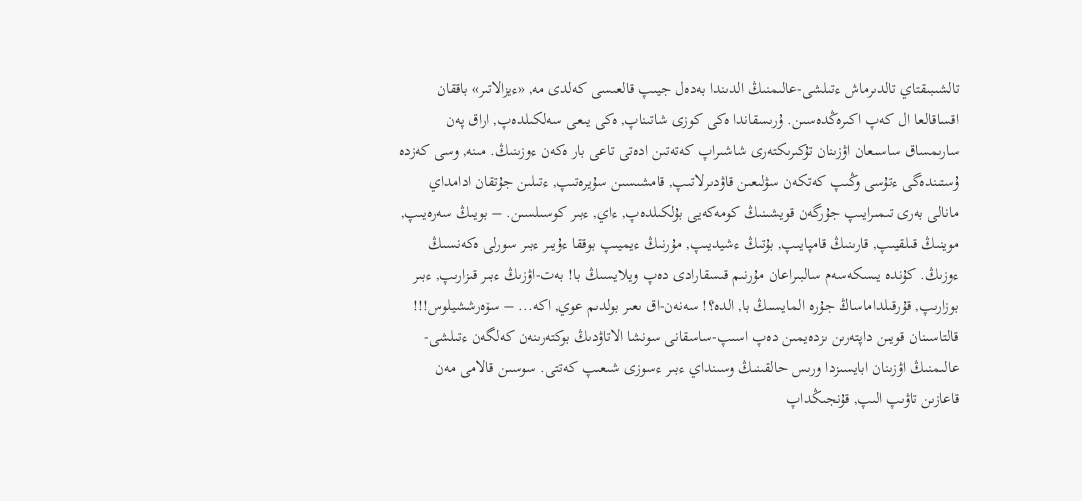تالشىبىقتاي تالدىرماش ءتىلشى-عالىمنىڭ الدىندا بەدەل جيىپ قالعىسى كەلدى مە, «ءيزالاتىر» باققان اقساقالعا ال كەپ اكىرەڭدەسىن. ۇرىسقاندا ەكى كوزى شاتىناپ, ەكى يىعى سەلكىلدەپ, اراق پەن سارىمساق ساسىعان اۋزىنان تۇكىرىكتەرى شاشىراپ كەتەتىن ادەتى تاعى بار ەكەن ءوزىنىڭ. مىنە, وسى كەزدە ۇستىندەگى ءتۇسى وڭىپ كەتكەن سۋلىعىن قاۋدىرلاتىپ, قامشىسىن سۇيرەتىپ, ءتىلىن جۇتقان ادامداي مانالى بەرى تىمىرايىپ جۇرگەن قويشىنىڭ كومەكەيى بۇلكىلدەپ, ءاي, ءبىر كوسىلسىن. – بويىڭ سەرەيىپ, موينىڭ قىلقيىپ, قارىنىڭ قامپايىپ, بۇتىڭ ءشيديىپ, مۇرنىڭ ءيميىپ بوققا ءۇيىر ءبىر سورلى ەكەنسىڭ ءوزىڭ. كۇندە يىسكەسەم سالبىراعان مۇرنىم قىسقارادى دەپ ويلايسىڭ با! بەت-اۋزىڭ ءبىر قىزارىپ, ءبىر بوزارىپ, قۇرقىلداماساڭ جۇرە المايسىڭ با, الدە؟! سەنەن-اق ىعىر بولدىم عوي, اكە... – سۆەرششيلوس!!! قالتاسىنان قويىن داپتەرىن ىزدەيمىن دەپ اسىپ-ساسقانى سونشا الاتاۋدىڭ بوكتەرىنەن كەلگەن ءتىلشى-عالىمنىڭ اۋزىنان ابايسىزدا ورىس حالقىنىڭ وسىنداي ءبىر ءسوزى شىعىپ كەتتى. سوسىن قالامى مەن قاعازىن تاۋىپ الىپ, قۇنجىڭداپ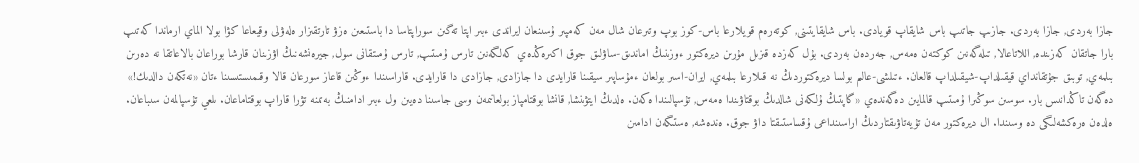جازا بەردى, جازا بەردى. جازىپ جاتىپ باس شايقاپ قويادى. باس شايقايتىنى, كوتەرەم قويلارعا باس-كوز بوپ وتىرعان شال مەن كەمپىر ۇسىنعان ايراندى ءبىر اپتا تەگىن سوراپتاسا دا باستىعىن ەزۋ تارتقىزار ەلەۋلى وقيعاعا كۋا بولا الماي ارماندا كەتىپ بارا جاتقان كەزىندە, اللاتاعالا, تىلەگەنىن كوكتەن ەمەس, جەردەن بەردى. بۇل كەزدە قىزىل مۇرىن ديرەكتور ءوزىنىڭ اماندىق-ساۋلىق جوق اكىرەڭدەي كەلگەنىن تارس ۇمىتىپ, تارس ۇمىتقانى سول, جيرەنشەنىڭ اۋزىنان قارشا بوراعان بالاعاتقا نە دەرىن بىلمەي, توبىق جۇتقانداي قيقىلداپ-شيقىلداپ قالعان. ءتىلشى-عالىم بولسا ديرەكتوردىڭ نە قىلارعا بىلمەي, ايران-اسىر بولعان ءمۇساپىر سيقىنا قارايدى دا جازادى, جازادى دا قارايدى. قاراسىندا ءوڭىن قاعاز سورعان قالا وقىمىستىسىنا ءتان «نەتكەن دالدىك!» دەگەن تاڭدانىس بار. سوسىن سوڭىرا ۇمىتىپ قالمايىن دەگەندەي «گاپتىڭ ۇلكەنى شالدىڭ بوقتاۋىندا ەمەس, تۇسپالىندا ەكەن. ەلدىڭ ايتۋىنشا, قانشا بوقتامپاز بولعانىمەن وسى جاسىنا دەيىن ول ءبىر ادامنىڭ بەتىنە تۋرا قاراپ بوقتاماعان. ىلعي تۇسپالمەن سىباعان. ەلدەن ەرەكشەلىگى دە وسىندا. ال ديرەكتور مەن تۇيەتاۋىقتاردىڭ اراسىنداعى ۇقساستىقتا داۋ جوق. ەندەشە, ەستىگەن ادامىن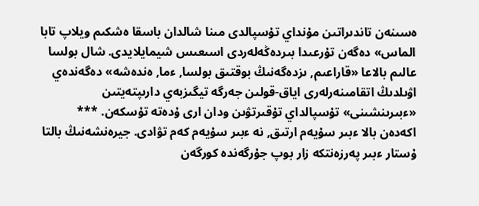ەسىنەن تاندىراتىن مۇنداي تۇسپالدى مىنا شالدان باسقا ەشكىم ويلاپ تابا الماس» دەگەن تۇرعىدا بىردەڭەلەردى اسىعىس شيمايلايدى. شال بولسا عالىم بالاعا «قاراعىم, ىزدەگەنىڭ بوقتىق بولسا, ءما, ەندەشە» دەگەندەي اۋىلدىڭ اتقامىنەرلەرى اياق-قولىن جەرگە تيگىزبەي دارىپتەيتىن «ءبىرىنشىنى» تۇسپالداي تۇقىرتۋىن ودان ارى ۇدەتە تۇسكەن. *** اكەدەن بالا ءبىر سۇيەم ارتىق, نە ءبىر سۇيەم كەم تۋادى. جيرەنشەنىڭ بالتا ۇستار ءبىر پەرزەنتكە زار بوپ جۇرگەندە كورگەن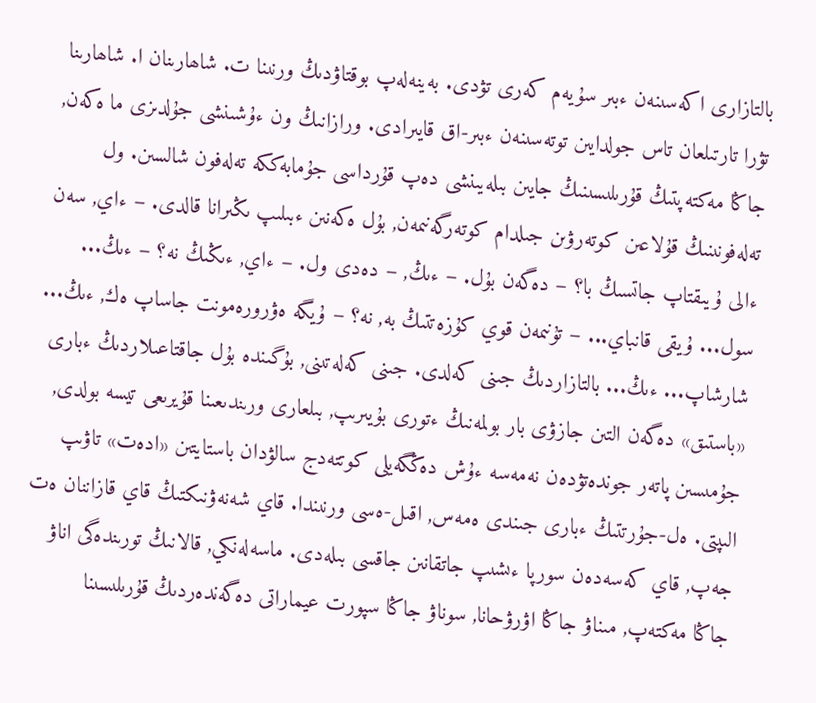بالتازارى اكەسىنەن ءبىر سۇيەم كەرى تۋدى. بەينەلەپ بوقتاۋدىڭ ورنىنا ت. شاھارىنان ا. شاھارىنا تۋرا تارتىلعان تاس جولدايىن توتەسىنەن ءبىر-اق قايىرادى. ورازانىڭ ون ءۇشىنشى جۇلدىزى ما ەكەن, جاڭا مەكتەپتىڭ قۇرىلىسىنىڭ جايىن بىلەيىنشى دەپ قۇرداسى جۇمابەككە تەلەفون شالسىن. ول تەلەفونىنىڭ قۇلاعىن كوتەرۋىن جىلدام كوتەرگەنىمەن, بۇل ەكەنىن ءبىلىپ ىڭىرانا قالدى. – ءاي, سەن ءالى ۇيىقتاپ جاتسىڭ با؟ – دەگەن بۇل. – ءىڭ, – دەدى ول. – ءاي, ءىڭىڭ نە؟ – ءىڭ... سول... ۇيقى قانباي... – تۇنىمەن قوي كۇزەتتىڭ بە, نە؟ – ۇيگە ەۋرورەمونت جاساپ ەك, ءىڭ... شارشاپ... ءىڭ... بالتازاردىڭ جىنى كەلدى. جىنى كەلەتىنى, بۇگىندە بۇل جاقتاعىلاردىڭ ءبارى «باستىق» دەگەن التىن جازۋى بار بولمەنىڭ ءتورى بۇيىرىپ, بىلعارى ورىندىعىنا قۇيرىعى تيسە بولدى, جۇمىسىن پاتەر جوندەتۋدەن نەمەسە ءۇش دەڭگەيلى كوتتەدج سالۋدان باستايتىن «ادەت» تاۋىپ الىپتى. ەل-جۇرتتىڭ ءبارى جىندى ەمەس, اقىل-ەسى ورنىندا. قاي شەنەۋنىكتىڭ قاي قازاننان ەت جەپ, قاي كەسەدەن سورپا ءىشىپ جاتقانىن جاقسى بىلەدى. ماسەلەنكي, قالانىڭ تورىندەگى اناۋ جاڭا مەكتەپ, مىناۋ جاڭا اۋرۋحانا, سوناۋ جاڭا سپورت عيماراتى دەگەندەردىڭ قۇرىلىسىنا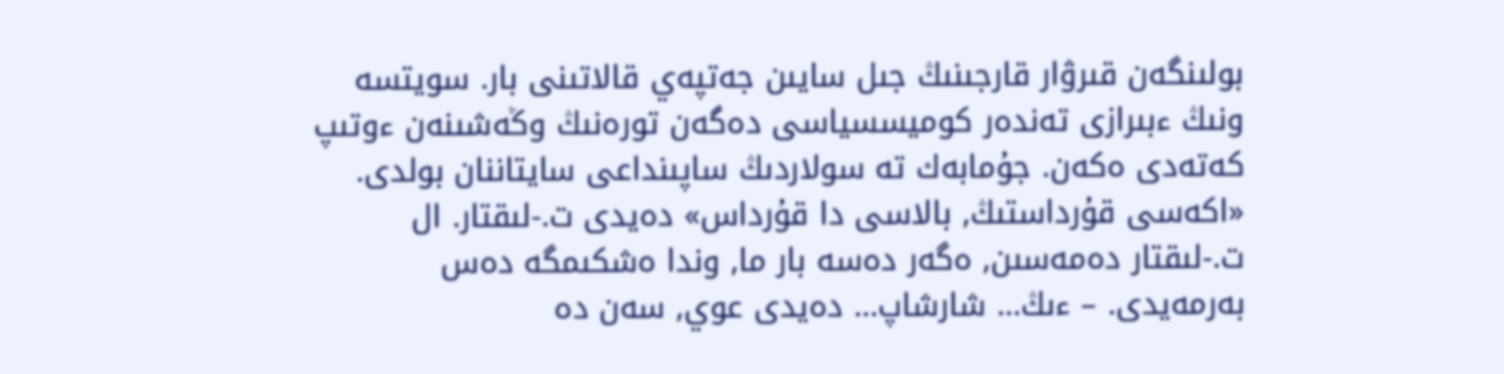بولىنگەن قىرۋار قارجىنىڭ جىل سايىن جەتپەي قالاتىنى بار. سويتسە ونىڭ ءبىرازى تەندەر كوميسسياسى دەگەن تورەنىڭ وڭەشىنەن ءوتىپ كەتەدى ەكەن. جۇمابەك تە سولاردىڭ ساپىنداعى سايتاننان بولدى. «اكەسى قۇرداستىڭ, بالاسى دا قۇرداس» دەيدى ت.-لىقتار. ال ت.-لىقتار دەمەسىن, ەگەر دەسە بار ما, وندا ەشكىمگە دەس بەرمەيدى. – ءىڭ... شارشاپ... دەيدى عوي, سەن دە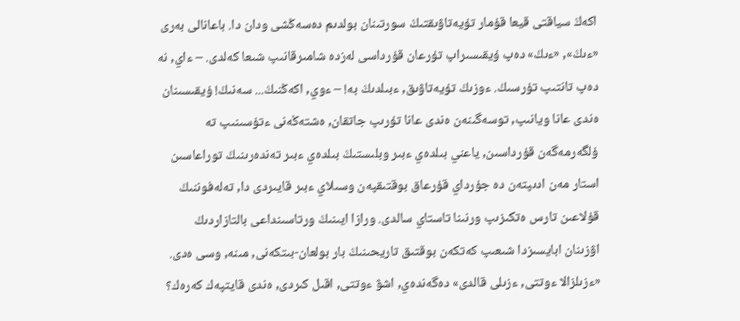اكەڭ سياقتى قيعا قۇمار تۇيەتاۋىقتىڭ سورتىنان بولدىم دەسەڭشى ودان دا. باعانالى بەرى «ءىڭ», «ءىڭ» دەپ ۇيقىسىراپ تۇرعان قۇرداسى لەزدە شامىرقانىپ شىعا كەلدى. – ءاي, نە دەپ تانتىپ تۇرسىڭ. ءوزىڭ تۇيەتاۋىق, ءبىلدىڭ بە! – ءوي, اكەڭنىڭ... سەنىڭ! ۇيقىسىنان ەندى عانا ويانىپ, توسەگىنەن ەندى عانا تۇرىپ جاتقان, ەشتەڭەنى ءتۇسىنىپ تە ۇلگەرمەگەن قۇرداسىن, ياعني بىلدەي ءبىر وبلىستىڭ بىلدەي ءبىر تەندەرىنىڭ توراعاسىن استار مەن ادىپتەن دە جۇرداي قۇرعاق بوقتىقپەن وسىلاي ءبىر قايىردى دا, تەلەفوننىڭ قۇلاعىن تارس ەتكىزىپ ورنىنا تاستاي سالدى. ورازا ايىنىڭ ورتاسىنداعى بالتازاردىڭ اۋزىنان ابايسىزدا شىعىپ كەتكەن بوقتىق تاريحىنىڭ بار بولعان-بىتكەنى, مىنە, وسى ەدى. «ءزىلزالا ءوتتى, ءزىلى قالدى» دەگەندەي, اشۋ ءوتتى, اقىل كىردى, ەندى قايتپەك كەرەك؟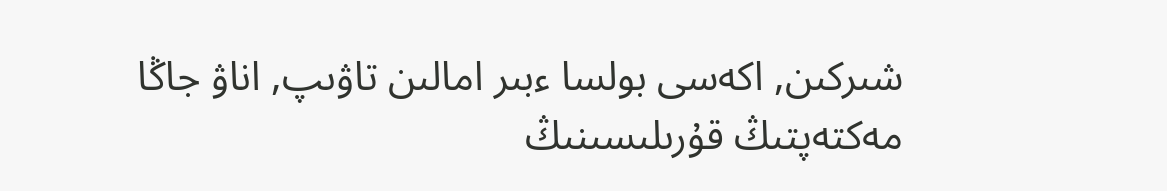شىركىن, اكەسى بولسا ءبىر امالىن تاۋىپ, اناۋ جاڭا مەكتەپتىڭ قۇرىلىسىنىڭ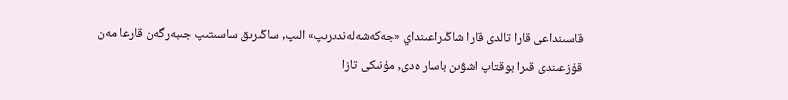قاسىنداعى قارا تالدى قارا شاڭىراعىنداي «جەكەشەلەندىرىپ» الىپ, ساڭىرىق ساسىتىپ جىبەرگەن قارعا مەن قۇزعىندى قىرا بوقتاپ اشۋىن باسار ەدى, مۇنىكى تازا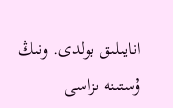انايىلىق بولدى. ونىڭ ۇستىنە ىزاسى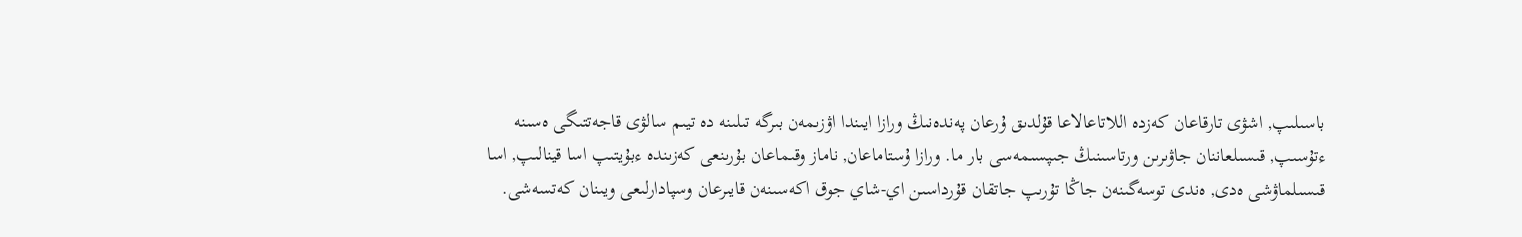باسىلىپ, اشۋى تارقاعان كەزدە اللاتاعالاعا قۇلدىق ۇرعان پەندەنىڭ ورازا ايىندا اۋزىمەن بىرگە تىلىنە دە تيىم سالۋى قاجەتتىگى ەسىنە ءتۇسىپ, قىسىلعاننان جاۋىرىن ورتاسىنىڭ جىپسىمەسى بار ما. ورازا ۇستاماعان, ناماز وقىماعان بۇرىنعى كەزىندە ءبۇيتىپ اسا قينالىپ, اسا قىسىلماۋشى ەدى, ەندى توسەگىنەن جاڭا تۇرىپ جاتقان قۇرداسىن اي-شاي جوق اكەسىنەن قايىرعان وسپادارلىعى ويىنان كەتسەشى.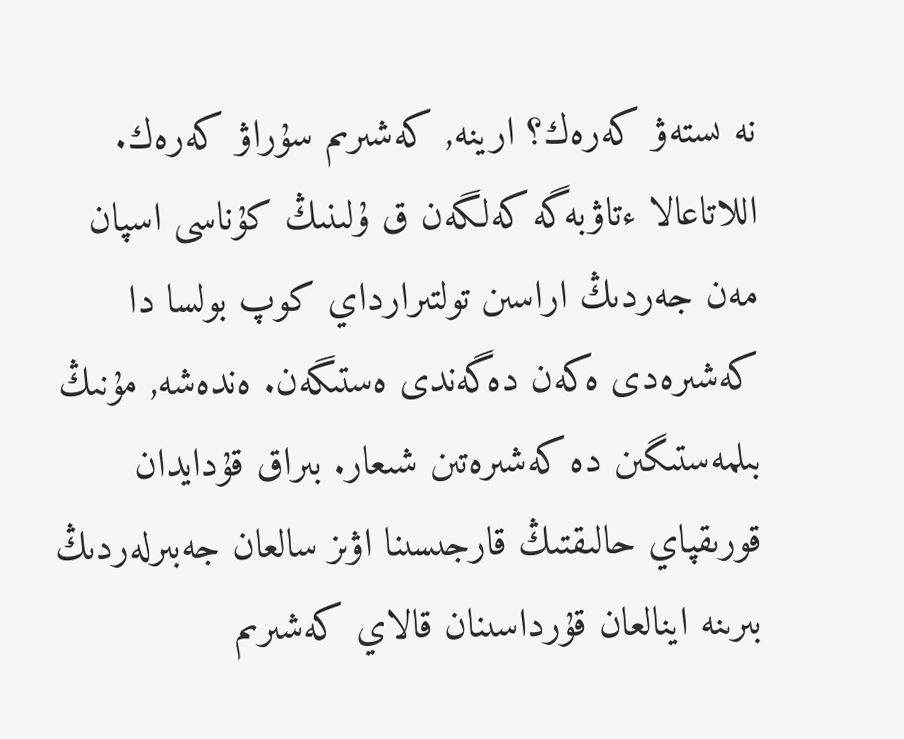نە ىستەۋ كەرەك؟ ارينە, كەشىرىم سۇراۋ كەرەك. اللاتاعالا ءتاۋبەگە كەلگەن ق ۇلىنىڭ كۇناسى اسپان مەن جەردىڭ اراسىن تولتىرارداي كوپ بولسا دا كەشىرەدى ەكەن دەگەندى ەستىگەن. ەندەشە, مۇنىڭ بىلمەستىگىن دە كەشىرەتىن شىعار. بىراق قۇدايدان قورىقپاي حالىقتىڭ قارجىسىنا اۋىز سالعان جەبىرلەردىڭ بىرىنە اينالعان قۇرداسىنان قالاي كەشىرىم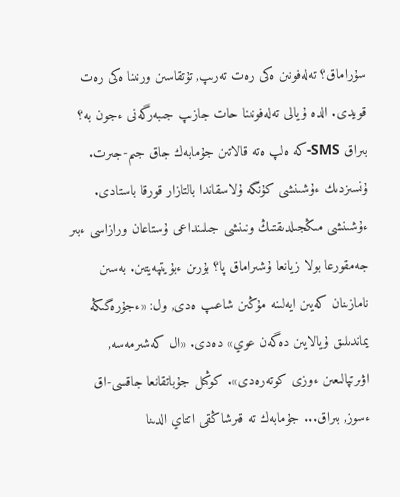سۇراماق؟ تەلەفونىن ەكى رەت تەرىپ, تۇتقاسىن ورنىنا ەكى رەت قويدى. الدە ۇيالى تەلەفونىنا حات جازىپ جىبەرگەنى ءجون بە؟ بىراق SMS-كە ەلپ ەتە قالاتىن جۇمابەك جاق جىم-جىرت. ۇنسىزدىك ءۇشىنشى كۇنگە ۇلاسقاندا بالتازار قورقا باستادى. ءۇشىنشى مىڭجىلدىقتىڭ ونىنشى جىلىنداعى ۇستاعان ورازاسى ءبىر جەمقورعا بولا زيانعا ۇشىراماق پا؟ بۇرىن ءبۇيتپەيتىن. بەسىن نامازىنان كەيىن ايەلىنە مۇڭىن شاعىپ ەدى, ول: «ءجۇرەگىڭە يماندىلىق ۇيالايىن دەگەن عوي» دەدى. «ال كەشىرمەسە, اۋىرتپالىعىن ءوزى كوتەرەدى». كوڭىل جۇباتقانعا جاقسى-اق ءسوز, بىراق... جۇمابەك تە قىرشاڭقى اتتاي الدىنا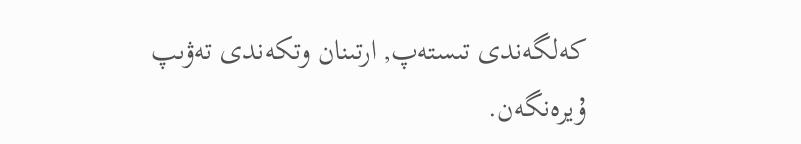كەلگەندى تىستەپ, ارتىنان وتكەندى تەۋىپ ۇيرەنگەن.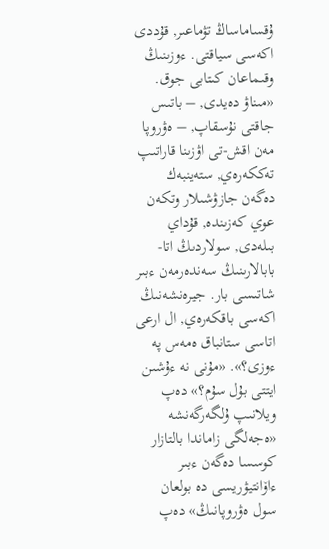ۇقساماساڭ تۋماعىر, قۇددى اكەسى سياقتى. ءوزىنىڭ وقىماعان كىتابى جوق. «مىناۋ دەيدى, – باتىس جاقتى نۇسقاپ, – ەۋروپا مەن اقش-تى اۋزىنا قاراتىپ تەككەرەي, ستەينبەك دەگەن جازۋشىلار وتكەن عوي كەزىندە, قۇداي بىلەدى, سولاردىڭ اتا-بابالارىنىڭ سەندەرمەن ءبىر شاتىسى بار. جيرەنشەنىڭ اكەسى باقكەرەي, ال ارعى اتاسى ستانباق ەمەس پە ءوزى؟». «مۇنى نە ءۇشىن ايتتى بۇل سۇم؟» دەپ ويلانىپ ۇلگەرگەنشە «ەجەلگى زاماندا بالتازار كوسسا دەگەن ءبىر ءاۆانتيۋريسى دە بولعان سول ەۋروپانىڭ» دەپ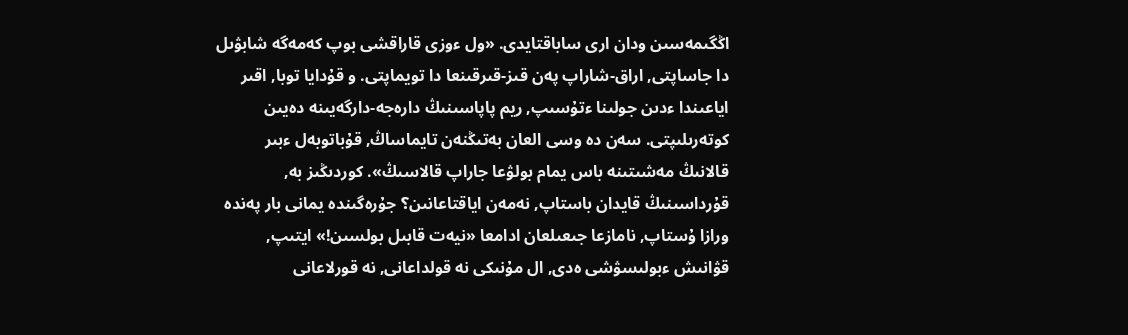اڭگىمەسىن ودان ارى ساباقتايدى. «ول ءوزى قاراقشى بوپ كەمەگە شابۋىل دا جاساپتى, اراق-شاراپ پەن قىز-قىرقىنعا دا تويماپتى. و قۇدايا توبا, اقىر اياعىندا ءدىن جولىنا ءتۇسىپ, ريم پاپاسىنىڭ دارەجە-دارگەيىنە دەيىن كوتەرىلىپتى. سەن دە وسى العان بەتىڭنەن تايماساڭ, قۇباتوبەل ءبىر قالانىڭ مەشىتىنە باس يمام بولۋعا جاراپ قالاسىڭ». كوردىڭىز بە, قۇرداسىنىڭ قايدان باستاپ, نەمەن اياقتاعانىن؟ جۇرەگىندە يمانى بار پەندە ورازا ۇستاپ, نامازعا جىعىلعان ادامعا «نيەت قابىل بولسىن!» ايتىپ, قۋانىش ءبولىسۋشى ەدى, ال مۇنىكى نە قولداعانى, نە قورلاعانى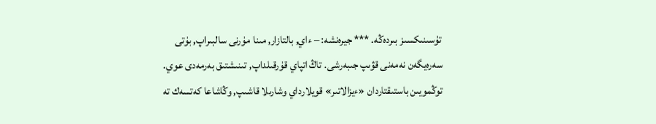تۇسىنىكسىز بىردەڭە. *** جيرەنشە: – ءاي, بالتازار, مىنا مۇرنى سالبىراپ, بۇتى سەرەيگەن نەمەنى قۋىپ جىبەرشى. تاڭ اتپاي قۇرقىلداپ, تىنىشتىق بەرمەدى عوي. توڭمويىن باستىقتاردان «ءيزالاتىر» قويلارداي وشارىلا قاشىپ, وڭاشاعا كەتسەك تە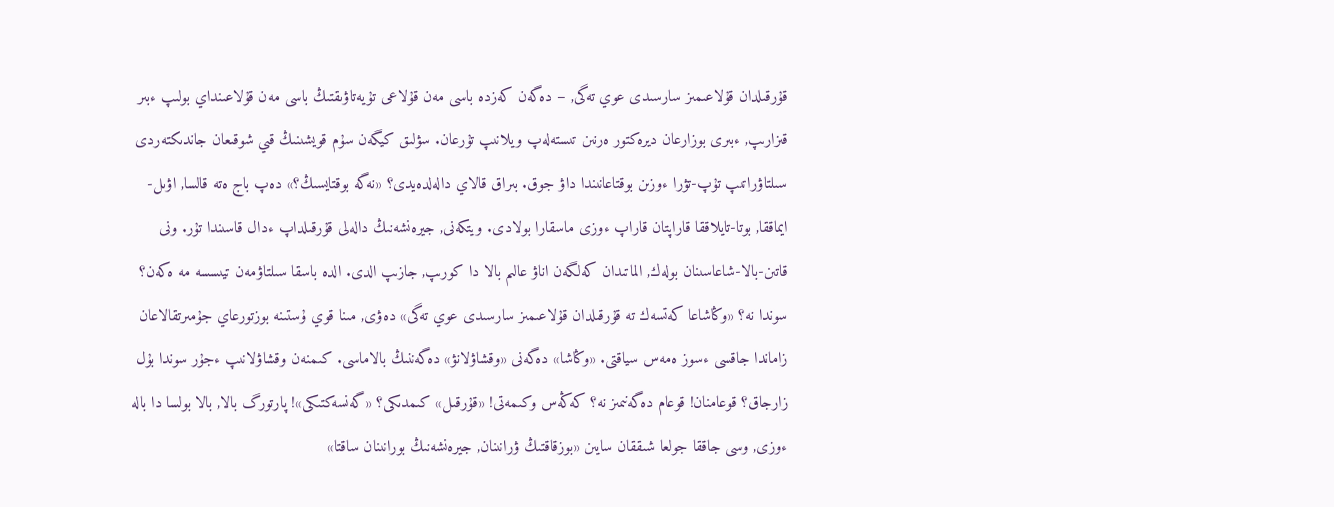قۇرقىلدان قۇلاعىمىز سارسىدى عوي تەگى, – دەگەن كەزدە باسى مەن قۇلاعى تۇيەتاۋىقتىڭ باسى مەن قۇلاعىنداي بولىپ ءبىر قىزارىپ, ءبىرى بوزارعان ديرەكتور ەرنىن تىستەلەپ ويلانىپ تۇرعان. سۋلىق كيگەن سۇم قويشىنىڭ قىي شوقىعان جاندىكتەردى سىلتاۋراتىپ تۇپ-تۋرا ءوزىن بوقتاعانىندا داۋ جوق. بىراق قالاي دالەلدەيدى؟ «نەگە بوقتايسىڭ؟» دەپ باج ەتە قالسا, اۋىل-ايماققا, بوتا-تايلاققا قاراپتان قاراپ ءوزى ماسقارا بولادى. ويتكەنى, جيرەنشەنىڭ دالەلى قۇرقىلداپ ءدال قاسىندا تۇر. ونى قاتىن-بالا-شاعاسىنان بولەك, الماتىدان كەلگەن اناۋ عالىم بالا دا كورىپ, جازىپ الدى. الدە باسقا سىلتاۋمەن تيىسسە مە ەكەن؟ سوندا نە؟ «وڭاشاعا كەتسەك تە قۇرقىلدان قۇلاعىمىز سارسىدى عوي تەگى» دەۋى, مىنا قوي ۇستىنە بوزتورعاي جۇمىرتقالاعان زاماندا جاقسى ءسوز ەمەس سياقتى. «وڭاشا» دەگەنى «وقشاۋلانۋ» دەگەننىڭ بالاماسى. كىمنەن وقشاۋلانىپ ءجۇر سوندا بۇل زارجاق؟ قوعامنان! قوعام دەگەنىمىز نە؟ كەڭەس وكىمەتى! «قۇرقىل» كىمدىكى؟ «گەنسەكتىكى»! پارتورگ بالا, بالا بولسا دا بالە ءوزى, وسى جاققا جولعا شىققان سايىن «بوزقاقتىڭ ۋرانىنان, جيرەنشەنىڭ بورانىنان ساقتا»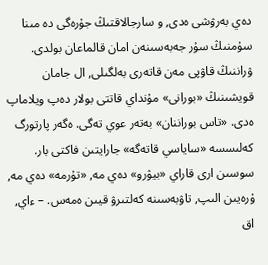دەي بەرۋشى ەدى, و سارجالاقتىڭ جۇرەگى دە مىنا سۇمنىڭ سۇر جەبەسىنەن امان قالماعان بولدى. ۋراننىڭ قاۋپى مەن قاتەرى بەلگىلى, ال جامان قويشىنىڭ «بورانى» مۇنداي قاتتى بولار دەپ ويلاماپ ەدى. «تاس بوراننان» بەتەر عوي تەگى. ەگەر پارتورگ كەلىسسە «ساياسي قاتەگە» جارايتىن فاكتى بار. سوسىن ارى قاراي «بيۋرو» دەي مە, «تۇرمە» دەي مە, ۇرەيىن الىپ, تاۋبەسىنە كەلتىرۋ قيىن ەمەس. – ءاي, اق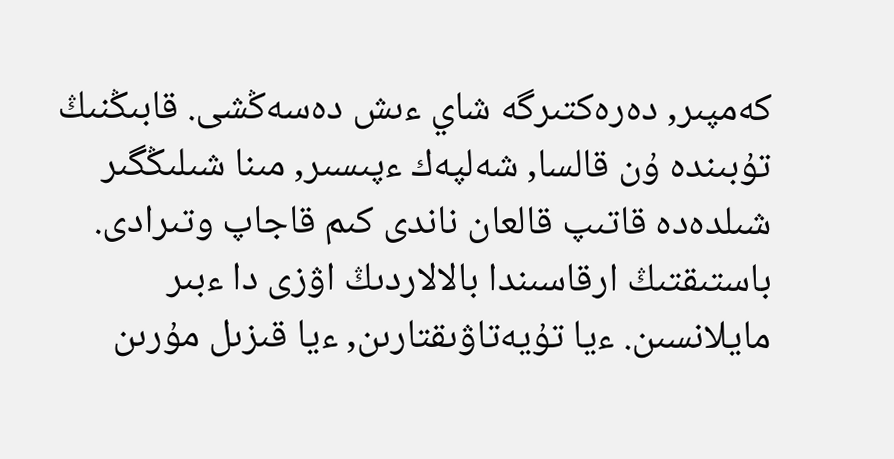كەمپىر, دەرەكتىرگە شاي ءىش دەسەڭشى. قابىڭنىڭ تۇبىندە ۇن قالسا, شەلپەك ءپىسىر, مىنا شىلىڭگىر شىلدەدە قاتىپ قالعان ناندى كىم قاجاپ وتىرادى. باستىقتىڭ ارقاسىندا بالالاردىڭ اۋزى دا ءبىر مايلانسىن. ءيا تۇيەتاۋىقتارىن, ءيا قىزىل مۇرىن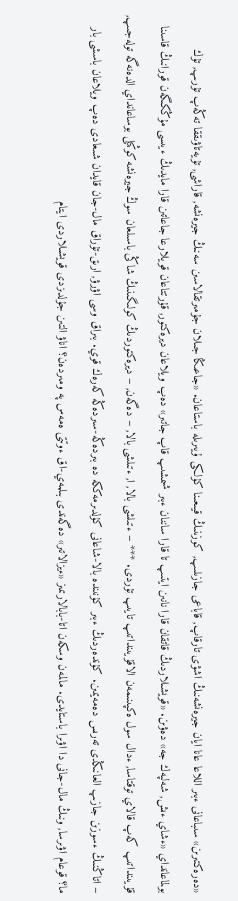«دەرەكتىرىن» سىباعانى ءبىر اللاعا عانا ايان جيرەنشەنىڭ اشۋى تارقاپ, قاباعى جازىلىپ, كوزىنىڭ قيىعىنا كۇلكى ۇيىرىلە باستاعان. «جاعىڭا جىلان جۇمىرتقالاسىن سەنىڭ جيرەنشە, قاراشى, تۇيەتاۋىققا تەڭەپ تۇرىپ, تۇك بولماعانداي «ءشاي ءىش, شەلپەك جە» دەۋىن. «قويشىلاردىڭ قاتقان قارا نانىن ايتىپ تا قارا ساننان ءبىر شىمشىپ قاپ جاتىر» دەپ ويلاعان ديرەكتور, قۇرتتاعان قويلارعا جاعاتىن قارا مايدىڭ ءيىسى مۇڭكىگەن قورانىڭ قاسىنا قۇيىنداتىپ كەپ قالاي توقتاسا, ءدال سول ەكپىنىمەن الاقۇيىنداتىپ تايىپ تۇردى. *** – ءتىلشى بالا, ا, ءتىلشى بالا, – دەگەن, – ديرەكتوردىڭ كولىگىنىڭ شاڭى باسىلعان سوڭ جيرەنشە كوڭىلى بوساعانداي الدەنەگە تولەجىپ, – اتاڭنىڭ ءسوزىن جازىپ العانىڭدى تەرىس دەمەيمىن. كۇندەردىڭ ءبىر كۇنىندە بالا-شاعانى كۇلدىرمەككە دە بىردەڭە-سىردەڭە كەرەك قوي. بىراق وسى اۋرۋ, ارىق-تۇراق مال-جان قايدان شىعادى دەپ ويلاعان باسشى بار ما؟ قوعام اۋىرسا, ونىڭ مال-جانى دا اۋىرا باستايدى. مالمەن وسكەن اتا-بابالارىمىز «ءيزالاتىر» دەگەندى بىلمەي-اق ءوتتى ەمەس پە ومىردەن؟ اناۋ التىن جۇلدىزدى قويشىلاردى ايتام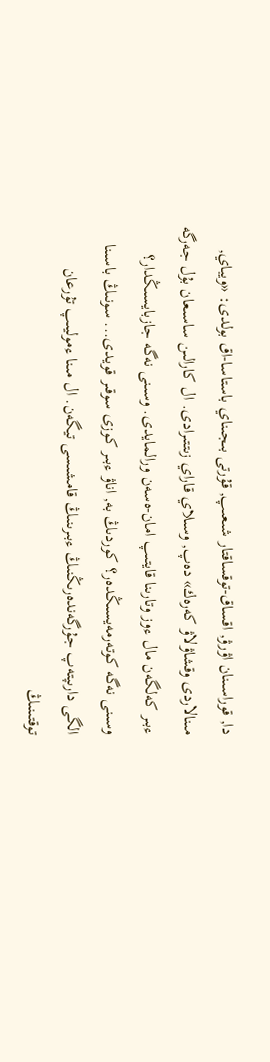دا, قوراسىنان اۋرۋ, اقساق-توقساقتار شىعىپ, قۇرتى بىجىناي باستاسا-اق بولدى: «ويباي, مىنالاردى وقشاۋلاۋ كەرەك» دەپ, وسىلاي قاراي زىتتىرادى. ال كارالىن ساسىعان بۇل جەرگە ءبىر كەلگەن مال ءوز وتارىنا قايتىپ امان-ەسەن ورالمايدى. وسىنى نەگە جازبايسىڭدار؟ وسىنى نەگە كوتەرمەيسىڭدەر؟ كوردىڭ بە, اناۋ ءبىر كوزى سوقىر قويدى... سونىڭ باسىنا الگى دارىپتەپ جۇرگەندەرىڭنىڭ ءبىرىنىڭ قامشىسى تيگەن. ال مىنا ءموليىپ تۇرعان توقتىنىڭ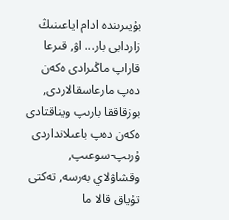بۇيىرىندە ادام اياعىنىڭ زاردابى بار... اۋ, قىرعا قاراپ ماڭىرادى ەكەن دەپ مارعاسقالاردى, بوزقاققا بارىپ ويناقتادى ەكەن دەپ باعىلانداردى ۇرىپ-سوعىپ, وقشاۋلاي بەرسە, تەكتى تۇياق قالا ما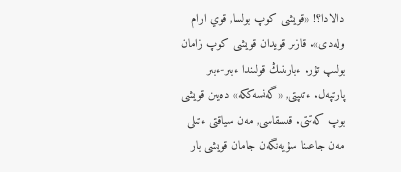دالادا؟! «قويشى كوپ بولسا, قوي ارام ولەدى». قازىر قويدان قويشى كوپ زامان بولىپ تۇر. ءبارىنىڭ قولىندا ءبىر-ءبىر پارتپەل. ءتىپتى, «گەنسەككە» دەيىن قويشى بوپ كەتتى. قىسقاسى, مەن سياقتى ءتىلى مەن جاعىنا سۇيەنگەن جامان قويشى بار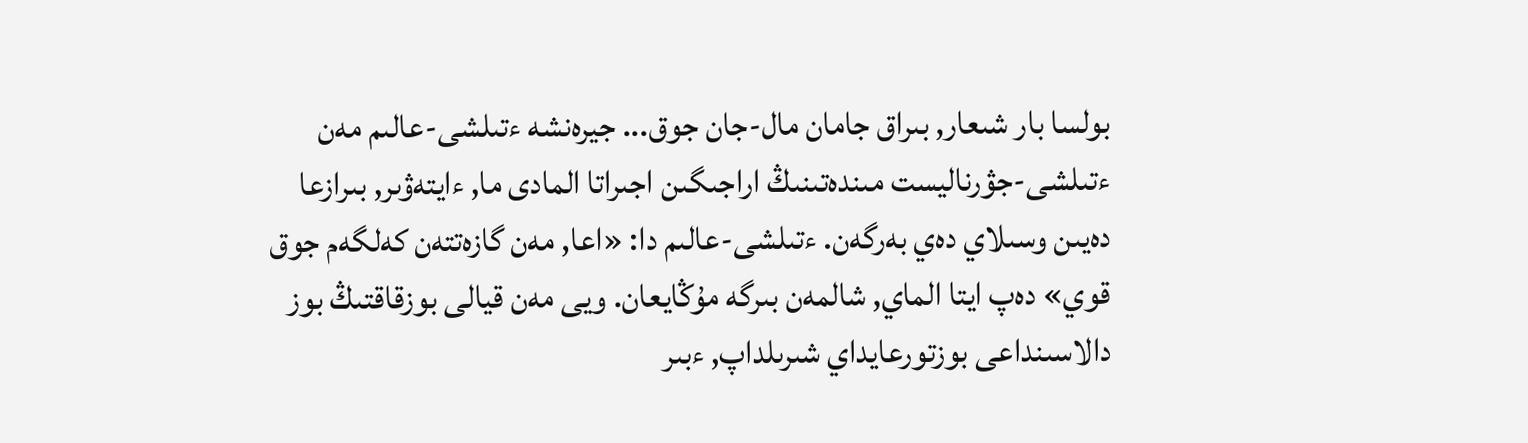بولسا بار شىعار, بىراق جامان مال-جان جوق... جيرەنشە ءتىلشى-عالىم مەن ءتىلشى-جۋرناليست مىندەتىنىڭ اراجىگىن اجىراتا المادى ما, ءايتەۋىر, بىرازعا دەيىن وسىلاي دەي بەرگەن. ءتىلشى-عالىم دا: «اعا, مەن گازەتتەن كەلگەم جوق قوي» دەپ ايتا الماي, شالمەن بىرگە مۇڭايعان. ويى مەن قيالى بوزقاقتىڭ بوز دالاسىنداعى بوزتورعايداي شىرىلداپ, ءبىر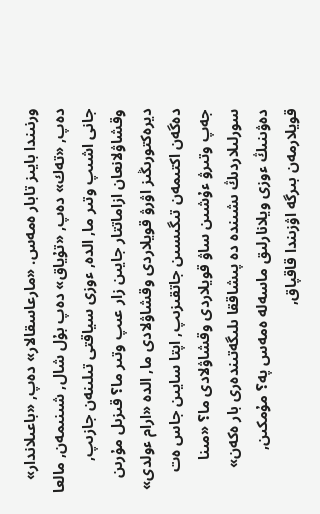ورنىندا بايىز تابار ەمەس. «مارعاسقالار» دەپ, «باعىلاندار» دەپ, «تەك» دەپ, «تۇياق» دەپ بۇل شال, شىنىمەن, مالعا جانى اشىپ وتىر ما, الدە, ءوزى سياقتى تىلىنەن جازىپ, وقشاۋلانعان ازاماتتار جايىن زار عىپ وتىر ما؟ قىزىل مۇرىن ديرەكتورىڭىز اۋرۋ قويلاردى وقشاۋلادى ما, الدە «ارام ءولدى» دەگەن اكتىمەن تىگىسىن جاتقىزىپ, اپتا سايىن جاس ەت جەپ وتىرۋ ءۇشىن ساۋ قويلاردى وقشاۋلادى ما؟ «مىنا سورلىلاردىڭ ىشىندە دە پىشاققا ىلىگەتىندەرى بار ەكەن» دەۋىنىڭ ءوزى ويلانارلىق ماسەلە ەمەس پە؟ مۇمكىن, قويلارمەن بىرگە اۋزىندا قاقپاق,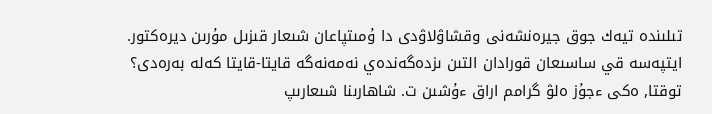تىلىندە تيەك جوق جيرەنشەنى وقشاۋلاۋدى دا ۇمىتپاعان شىعار قىزىل مۇرىن ديرەكتور. ايتپەسە قي ساسىعان قورادان التىن ىزدەگەندەي نەمەنەگە قايتا-قايتا كەلە بەرەدى؟ توقتا, ەكى ءجۇز ەلۋ گرامم اراق ءۇشىن ت. شاھارىنا شىعارىپ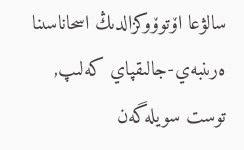سالۋعا اۆتوۆوكزالدىڭ اسحاناسىنا ەرىنبەي-جالىقپاي كەلىپ, توست سويلەگەن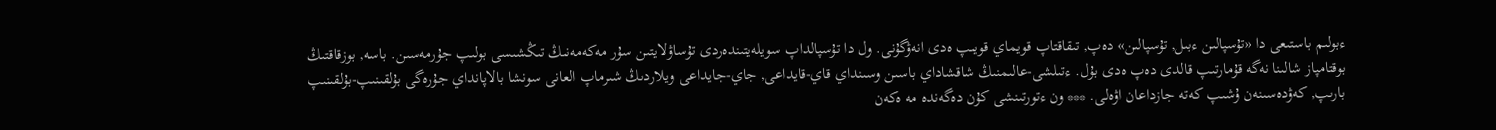ءبولىم باستىعى دا «تۇسپالىن ءبىل, تۇسپالىن» دەپ, تىقاقتاپ قويماي قويىپ ەدى انەۋگۇنى. ول دا تۇسپالداپ سويلەيتىندەردى تۇساۋلايتىن سۇر مەكەمەنىڭ تىڭشىسى بولىپ جۇرمەسىن. باسە, بوزقاقتىڭ بوقتامپاز شالىنا نەگە قۇمارتىپ قالدى دەپ ەدى بۇل. ءتىلشى-عالىمنىڭ شاقشاداي باسىن وسىنداي قاي-قايداعى, جاي-جايداعى ويلاردىڭ شىرماپ العانى سونشا بالاپانداي جۇرەگى بۇلقىنىپ-بۇلقىنىپ بارىپ, كەۋدەسىنەن ۇشىپ كەتە جازداعان اۋەلى. *** ون ءتورتىنشى كۇن دەگەندە مە ەكەن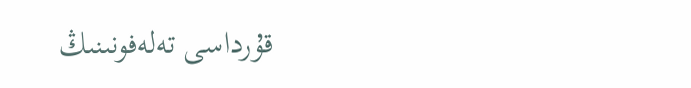قۇرداسى تەلەفونىنىڭ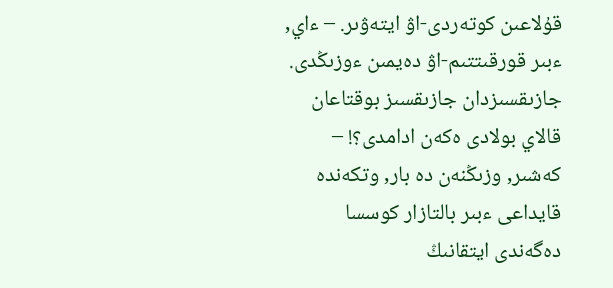قۇلاعىن كوتەردى-اۋ ايتەۋىر. – ءاي, ءبىر قورقىتتىم-اۋ دەيمىن ءوزىڭدى. جازىقسىزدان جازىقسىز بوقتاعان قالاي بولادى ەكەن ادامدى؟! – كەشىر, وزىڭنەن دە بار, وتكەندە قايداعى ءبىر بالتازار كوسسا دەگەندى ايتقانىڭ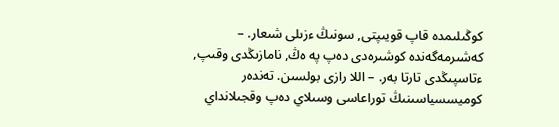كوڭىلىمدە قاپ قويىپتى, سونىڭ ءزىلى شىعار. – كەشىرمەگەندە كوشىرەدى دەپ پە ەڭ, نامازىڭدى وقىپ, ءتاسپىڭدى تارتا بەر. – اللا رازى بولسىن. تەندەر كوميسسياسىنىڭ توراعاسى وسىلاي دەپ وقجىلانداي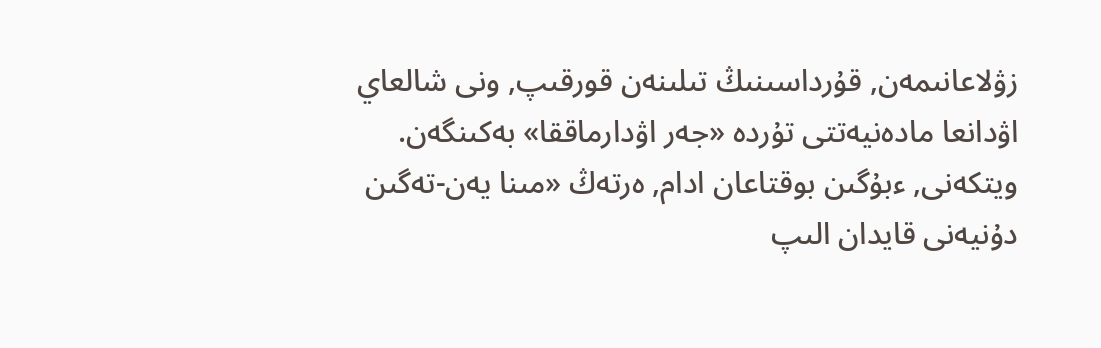زۋلاعانىمەن, قۇرداسىنىڭ تىلىنەن قورقىپ, ونى شالعاي اۋدانعا مادەنيەتتى تۇردە «جەر اۋدارماققا» بەكىنگەن. ويتكەنى, ءبۇگىن بوقتاعان ادام, ەرتەڭ «مىنا يەن-تەگىن دۇنيەنى قايدان الىپ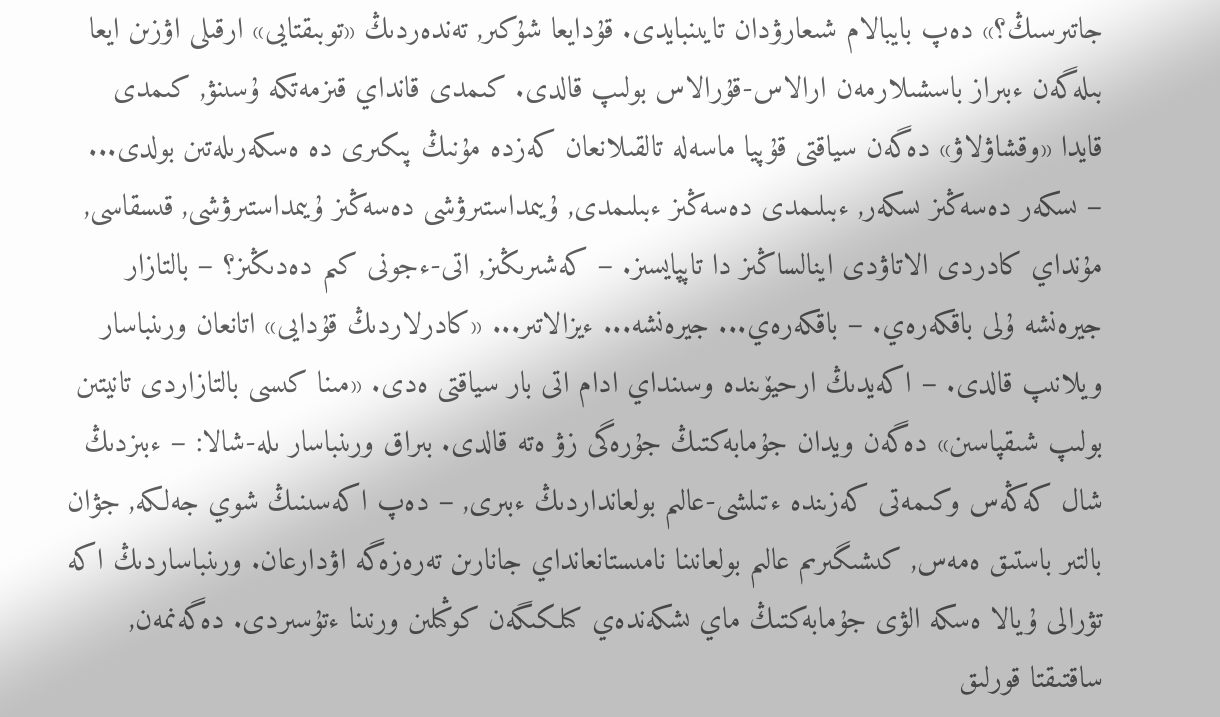جاتىرسىڭ؟» دەپ بايبالام شىعارۋدان تايىنبايدى. قۇدايعا شۇكىر, تەندەردىڭ «توبىقتايى» ارقىلى اۋزىن ايعا بىلەگەن ءبىراز باسشىلارمەن ارالاس-قۇرالاس بولىپ قالدى. كىمدى قانداي قىزمەتكە ۇسىنۋ, كىمدى قايدا «وقشاۋلاۋ» دەگەن سياقتى قۇپيا ماسەلە تالقىلانعان كەزدە مۇنىڭ پىكىرى دە ەسكەرىلەتىن بولدى... – ىسكەر دەسەڭىز ىسكەر, ءبىلىمدى دەسەڭىز ءبىلىمدى, ۇيىمداستىرۋشى دەسەڭىز ۇيىمداستىرۋشى, قىسقاسى, مۇنداي كادردى الاتاۋدى اينالساڭىز دا تاپپايسىز. – كەشىرىڭىز, اتى-ءجونى كىم دەدىڭىز؟ – بالتازار جيرەنشە ۇلى باقكەرەي. – باقكەرەي... جيرەنشە... ءيزالاتىر... «كادرلاردىڭ قۇدايى» اتانعان ورىنباسار ويلانىپ قالدى. – اكەيدىڭ ارحيۆىندە وسىنداي ادام اتى بار سياقتى ەدى. «مىنا كىسى بالتازاردى تانيتىن بولىپ شىقپاسىن» دەگەن ويدان جۇمابەكتىڭ جۇرەگى زۋ ەتە قالدى. بىراق ورىنباسار ىلە-شالا: – ءبىزدىڭ شال كەڭەس وكىمەتى كەزىندە ءتىلشى-عالىم بولعانداردىڭ ءبىرى, – دەپ اكەسىنىڭ شوي جەلكە, جۋان بالتىر باستىق ەمەس, كىشىگىرىم عالىم بولعانىنا نامىستانعانداي جانارىن تەرەزەگە اۋدارعان. ورىنباساردىڭ اكە تۋرالى ۇيالا ەسكە الۋى جۇمابەكتىڭ ماي ىشكەندەي كىلكىگەن كوڭىلىن ورنىنا ءتۇسىردى. دەگەنمەن, ساقتىقتا قورلىق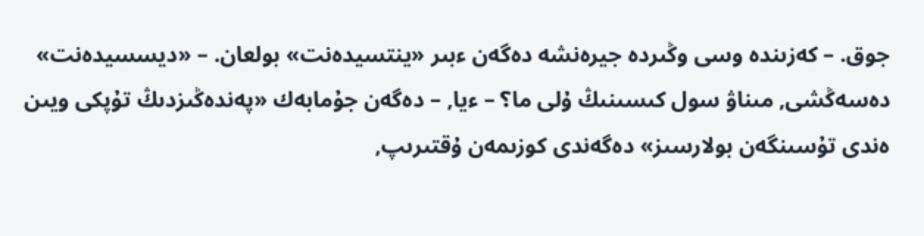جوق. – كەزىندە وسى وڭىردە جيرەنشە دەگەن ءبىر «ينتسيدەنت» بولعان. – «ديسسيدەنت» دەسەڭشى, مىناۋ سول كىسىنىڭ ۇلى ما؟ – ءيا, – دەگەن جۇمابەك «پەندەڭىزدىڭ تۇپكى ويىن ەندى تۇسىنگەن بولارسىز» دەگەندى كوزىمەن ۇقتىرىپ,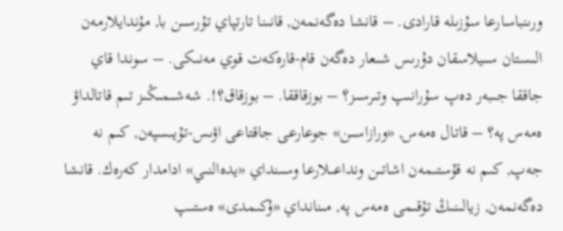ورىنباسارعا سۇزىلە قارادى. – قانشا دەگەنمەن, قانىنا تارتپاي تۇرسىن با, مۇندايلارمەن الىستان سىيلاسقان دۇرىس شىعار دەگەن قام-قارەكەت قوي مەنىكى. – سوندا قاي جاققا جىبەر دەپ سۇرانىپ وتىرسىز؟ – بوزقاققا. – بوزقاق؟!. شەشىمىڭىز تىم قاتالداۋ ەمەس پە؟ – قاتال ەمەس, «ورازاسىن» جوعارعى جاقتاعى اۋىس-تۇيىسپەن, كىم نە جەپ, كىم نە قۇستىمەن اشاتىن ونداعىلارعا وسىنداي «يدەالنىي» ادامدار كەرەك. قانشا دەگەنمەن, زيالىنىڭ تۇقىمى ەمەس پە, مىنانداي «ۇكىمدى» ەستىپ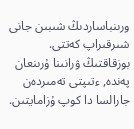ورىنباساردىڭ شىبىن جانى شىرقىراپ كەتتى. بوزقاقتىڭ ۋرانىنا ۇرىنعان پەندە, ءتىپتى تەمىردەن جارالسا دا كوپ ۇزامايتىن.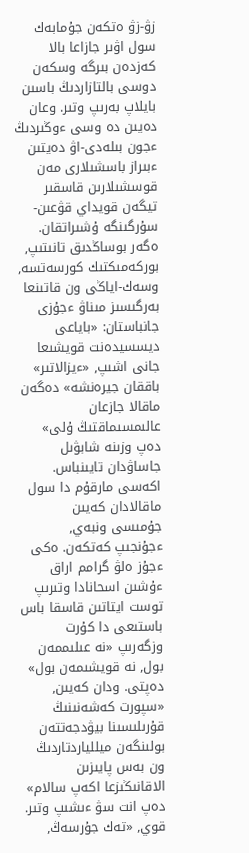زۋ-زۋ ەتكەن جۇمابەك سول اۋىر جازاعا بالا كەزدەن بىرگە وسكەن دوسى بالتازاردىڭ باسىن بايلاپ بەرىپ وتىر. وعان دەيىن دە وسى ءوڭىردىڭ ءجون بىلەدى-اۋ دەيتىن ءبىراز باسشىلارى مەن قوسشىلارىن قاسقىر تيگەن قويداي قۋعىن-سۇرگىنگە ۇشىراتقان. ەگەر بوساڭدىق تانىتىپ, بوركەمىكتىك كورسەتسە, وسەك-اياڭى ون قاتىنعا بەرگىسىز مىناۋ ءجۇزى جانباستان: «باياعى ديسسيدەنت قويشىعا جانى اشىپ, «ءيزالاتىر» باققان جيرەنشە» دەگەن ماقالا جازعان عالىمسىماقتىڭ ۇلى» دەپ وزىنە شابۋىل جاساۋدان تايىنباس. اكەسى مارقۇم دا سول ماقالادان كەيىن جۇمىسى ونبەي, ءجۇنجىپ كەتكەن. ەكى ءجۇز ەلۋ گرامم اراق ءۇشىن اسحانادا وتىرىپ توست ايتاتىن قاسقا باس باستىعى دا كۇرت وزگەرىپ «نە عىلىممەن بول, نە قويشىمەن بول» دەپتى. ودان كەيىن, «سپورت كەشەنىنىڭ قۇرىلىسىنا بيۋدجەتتەن بولىنگەن ميللياردتاردىڭ ون بەس پايىزىن الاقانىڭىزعا اكەپ سالام» دەپ انت سۋ ءىشىپ وتىر. قوي, «تەك جۇرسەڭ,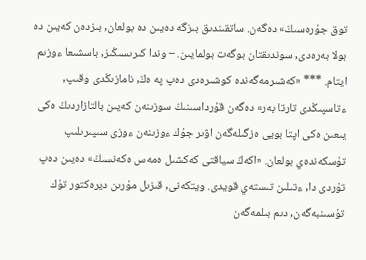توق جۇرەسىڭ» دەگەن. ساتقىندىق بىزگە دەيىن دە بولعان, بىزدەن كەيىن دە بولا بەرەدى, سوندىقتان بوگەت بولمايىن. – وندا كىرىسىڭىز, باسشىعا ءوزىم ايتام. *** «كەشىرمەگەندە كوشىرەدى دەپ پە ەڭ, نامازىڭدى وقىپ, ءتاسپىڭدى تارتا بەر» دەگەن قۇرداسىنىڭ سوزىنەن كەيىن بالتازاردىڭ ەكى يىعىن ەكى اپتا بويى ەزگىلەگەن اۋىر جۇك ءوزىنەن ءوزى سىپىرىلىپ تۇسكەندەي بولعان. «اكەڭ سياقتى كەكشىل ەمەس ەكەنسىڭ» دەيىن دەپ تۇردى دا, ءتىلىن تىستەي قويدى. ويتكەنى, قىزىل مۇرىن ديرەكتور تۇك تۇسىنبەگەن, دىم بىلمەگەن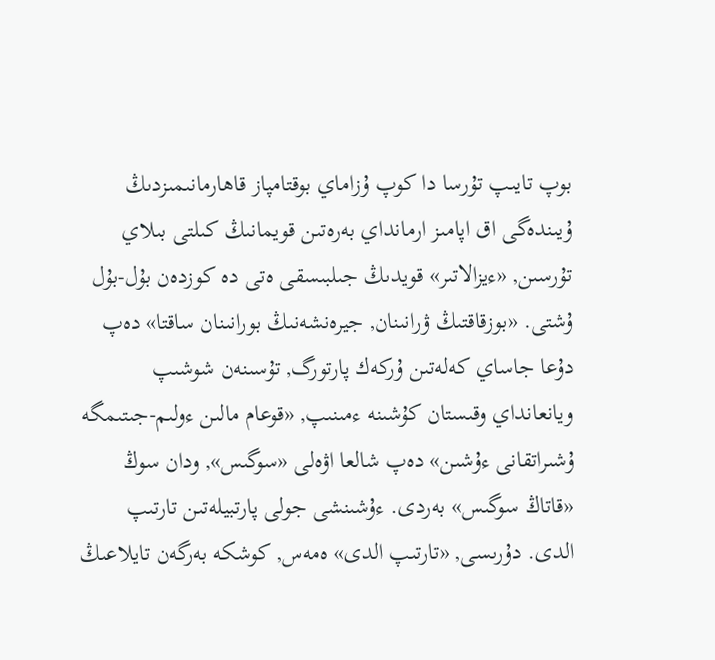بوپ تايىپ تۇرسا دا كوپ ۇزاماي بوقتامپاز قاھارمانىمىزدىڭ ۇيىندەگى اق اپامىز ارمانداي بەرەتىن قويمانىڭ كىلتى بىلاي تۇرسىن, «ءيزالاتىر» قويدىڭ جىلبىسقى ەتى دە كوزدەن بۇل-بۇل ۇشتى. «بوزقاقتىڭ ۋرانىنان, جيرەنشەنىڭ بورانىنان ساقتا» دەپ دۇعا جاساي كەلەتىن ۇركەك پارتورگ, تۇسىنەن شوشىپ ويانعانداي وقىستان كۇشىنە ءمىنىپ, «قوعام مالىن ءولىم-جىتىمگە ۇشىراتقانى ءۇشىن» دەپ شالعا اۋەلى «سوگىس», ودان سوڭ «قاتاڭ سوگىس» بەردى. ءۇشىنشى جولى پارتبيلەتىن تارتىپ الدى. دۇرىسى, «تارتىپ الدى» ەمەس, كوشكە بەرگەن تايلاعىڭ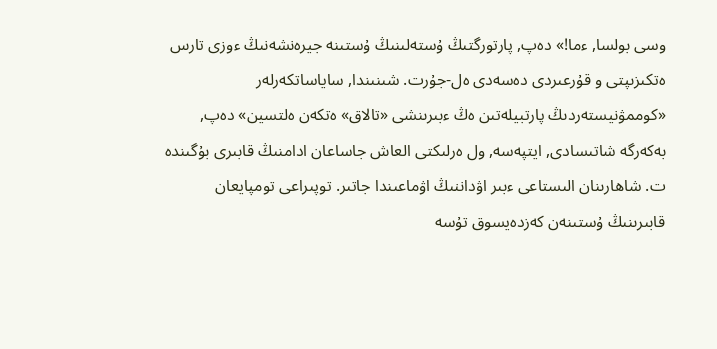وسى بولسا, ءما!» دەپ, پارتورگتىڭ ۇستەلىنىڭ ۇستىنە جيرەنشەنىڭ ءوزى تارس ەتكىزىپتى و قۇرعىردى دەسەدى ەل-جۇرت. شىنىندا, ساياساتكەرلەر «كوممۋنيستەردىڭ پارتبيلەتىن ەڭ ءبىرىنشى «تالاق» ەتكەن ەلتسين» دەپ, بەكەرگە شاتىسادى, ايتپەسە, ول ەرلىكتى العاش جاساعان ادامنىڭ قابىرى بۇگىندە ت. شاھارىنان الىستاعى ءبىر اۋداننىڭ اۋماعىندا جاتىر. توپىراعى تومپايعان قابىرىنىڭ ۇستىنەن كەزدەيسوق تۇسە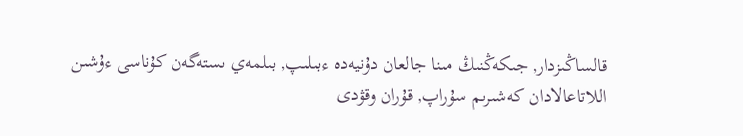قالساڭىزدار, جىكەڭنىڭ مىنا جالعان دۇنيەدە ءبىلىپ, بىلمەي ىستەگەن كۇناسى ءۇشىن اللاتاعالادان كەشىرىم سۇراپ, قۇران وقۋدى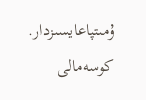ۇمىتپاعايسىزدار. كوسەمالى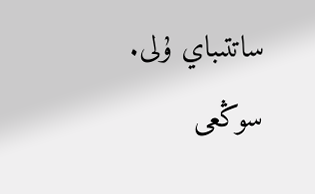ساتتىباي ۇلى.
سوڭعى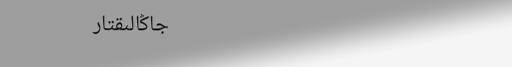جاڭالىقتار